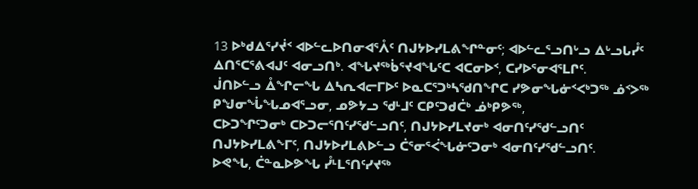13 ᐅᒃᑯᐃᕐᓯᔫᑉ ᐊᐅᓪᓚᐅᑎᓂᐊᕐᐰᑦ ᑎᒍᔭᐅᓯᒪᕕᖏᓐᓂᑦ; ᐊᐅᓪᓚᕐᓗᑎᒡᓗ ᐃᒡᓗᒐᓮᑦ ᐃᑎᕐᑕᕐᕕᐊᒍᑦ ᐊᓂᓗᑎᒃ. ᐊᖓᔪᖅᑳᕐᔪᐊᖓᑦᑕ ᐊᑕᓂᐅᑉ, ᑕᓯᐅᕐᓂᐊᕐᒪᒋᑦ.
ᒎᑎᐅᓪᓗ ᐂᖏᓕᖓ ᐃᓴᕆᐊᓕᒥᐅᑦ ᐅᓇᑕᕐᑐᒃᓴᖁᑎᖏᑕ ᓯᕗᓂᖓᓃᑉᐸᒃᑐᖅ ᓅᑉᐳᖅ ᑭᖑᓂᖔᖓᓄᐊᕐᓗᓂ, ᓄᕗᔭᓗ ᖁᒻᒧᑦ ᑕᑭᑦᑐᑯᑖᒃ ᓅᒃᑭᕗᖅ,
ᑕᐅᑐᖏᑦᑐᓂᒃ ᑕᐅᑐᓕᕐᑎᑦᓯᖁᓪᓗᑎᑦ, ᑎᒍᔭᐅᓯᒪᔪᓂᒃ ᐊᓂᑎᑦᓯᖁᓪᓗᑎᑦ ᑎᒍᔭᐅᓯᒪᕕᖕᒥᑦ, ᑎᒍᔭᐅᓯᒪᕕᐅᓪᓗ ᑖᕐᓂᕐᐹᖓᓃᑦᑐᓂᒃ ᐊᓂᑎᑦᓯᖁᓪᓗᑎᑦ.
ᐅᕙᖓ, ᑖᓐᓇᐅᕗᖓ ᓮᒻᒪᕐᑎᑦᓯᔪᖅ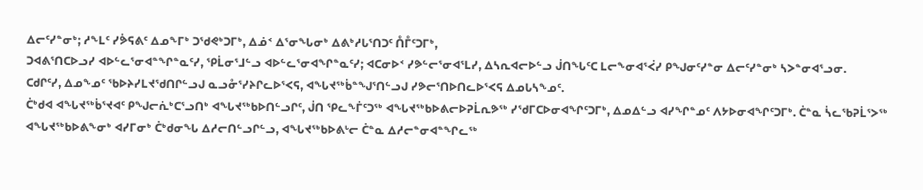ᐃᓕᑦᓯᓐᓂᒃ; ᓱᖕᒪᑦ ᓯᕘᕋᕕᑦ ᐃᓄᖕᒥᒃ ᑐᖁᕙᒃᑐᒥᒃ, ᐃᓅᑉ ᐃᕐᓂᖓᓂᒃ ᐃᕕᒃᓱᒐᕐᑎᑐᑦ ᑍᒤᑦᑐᒥᒃ,
ᑐᐊᕕᕐᑎᑕᐅᓗᓯ ᐊᐅᓪᓚᕐᓂᐊᓐᖏᓐᓇᑦᓯ, ᕿᒫᓂᕐᒧᓪᓗ ᐊᐅᓪᓚᕐᓂᐊᖏᓐᓇᑦᓯ; ᐊᑕᓂᐅᑉ ᓯᕗᓪᓕᕐᓂᐊᕐᒪᓯ, ᐃᓴᕆᐊᓕᐅᓪᓗ ᒎᑎᖓᑦᑕ ᒪᓕᖕᓂᐊᕐᐹᓯ ᑭᖑᓂᑦᓯᓐᓂ ᐃᓕᑦᓯᓐᓂᒃ ᓴᐳᓐᓂᐊᕐᓗᓂ.
ᑕᑯᒋᑦᓯ, ᐃᓄᖕᓄᑦ ᖃᐅᔨᓯᒪᔪᖁᑎᒋᓪᓗᒍ ᓇᓗᓁᕐᓯᔨᒋᓚᐅᕐᐸᕋ, ᐊᖓᔪᖅᑳᓐᖑᕐᑎᓪᓗᒍ ᓯᕗᓕᕐᑎᐅᑎᓚᐅᕐᐸᕋ ᐃᓄᒐᓴᖕᓄᑦ.
ᑖᒃᑯᐊ ᐊᖓᔪᖅᑳᕐᔪᐊᑦ ᑭᖑᓕᕇᒃᑕᕐᓗᑎᒃ ᐊᖓᔪᖅᑲᐅᑎᓪᓗᒋᑦ, ᒎᑎ ᕿᓚᖕᒦᑦᑐᖅ ᐊᖓᔪᖅᑲᐅᕕᓕᐅᕈᒫᕆᕗᖅ ᓯᖁᒥᑕᐅᓂᐊᖏᑦᑐᒥᒃ, ᐃᓄᐃᓪᓗ ᐊᓯᖏᓐᓄᑦ ᐱᔭᐅᓂᐊᖏᑦᑐᒥᒃ. ᑖᓐᓇ ᓵᓚᖃᕈᒫᕐᐳᖅ ᐊᖓᔪᖅᑲᐅᕕᖕᓂᒃ ᐊᓯᒥᓂᒃ ᑖᒃᑯᓂᖓ ᐃᓱᓕᑎᓪᓗᒋᓪᓗ, ᐊᖓᔪᖅᑲᐅᕕᒡᓕ ᑖᓐᓇ ᐃᓱᓕᓐᓂᐊᓐᖏᓚᖅ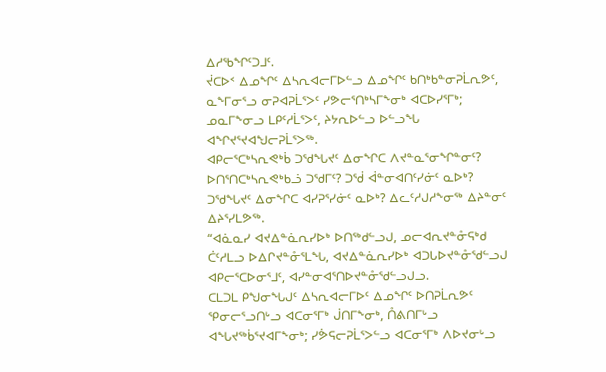ᐃᓱᖃᖏᑦᑐᒧᑦ.
ᔫᑕᐅᑉ ᐃᓄᖏᑦ ᐃᓴᕆᐊᓕᒥᐅᓪᓗ ᐃᓄᖏᑦ ᑲᑎᒃᑲᓐᓂᕈᒫᕆᕗᑦ, ᓇᖕᒥᓂᕐᓗ ᓂᕈᐊᕈᒫᕐᐳᑦ ᓯᕗᓕᕐᑎᒃᓴᒥᖕᓂᒃ ᐊᑕᐅᓯᕐᒥᒃ; ᓄᓇᒥᖕᓂᓗ ᒪᑭᑦᓱᒫᕐᐳᑦ, ᔨᔭᕆᐅᓪᓗ ᐅᓪᓗᖓ ᐊᖏᔪᕐᔪᐊᖑᓕᕈᒫᕐᐳᖅ.
ᐊᑭᓕᕐᑕᒃᓴᕆᕙᒃᑳ ᑐᖁᖓᔪᑦ ᐃᓂᖏᑕ ᐱᔪᓐᓇᕐᓂᖏᓐᓂᑦ? ᐅᑎᕐᑎᑕᒃᓴᕆᕙᒃᑲᓘ ᑐᖁᒥᑦ? ᑐᖂ ᐋᓐᓂᐊᑎᑦᓯᓃᑦ ᓇᐅᒃ? ᑐᖁᖓᔪᑦ ᐃᓂᖏᑕ ᐊᓯᕈᕐᓯᓃᑦ ᓇᐅᒃ? ᐃᓚᑦᓱᒍᓱᖕᓂᖅ ᐃᔨᓐᓂᑦ ᐃᔨᕐᓯᒪᕗᖅ.
“ᐊᓈᓇᓯ ᐊᔪᐃᓐᓈᕆᓯᐅᒃ ᐅᑎᖅᑯᓪᓗᒍ, ᓄᓕᐊᕆᔪᓐᓁᕋᒃᑯ ᑖᑦᓱᒪᓗ ᐅᐃᒋᔪᓐᓁᕐᒪᖓ, ᐊᔪᐃᓐᓈᕆᓯᐅᒃ ᐊᑐᒐᐅᔪᓐᓁᖁᓪᓗᒍ ᐊᑭᓕᕐᑕᐅᓂᕐᒧᑦ, ᐊᓯᓐᓂᐊᕐᑎᐅᔪᓐᓁᖁᓪᓗᒍᓗ.
ᑕᒪᑐᒪ ᑭᖑᓂᖓᒍᑦ ᐃᓴᕆᐊᓕᒥᐅᑦ ᐃᓄᖏᑦ ᐅᑎᕈᒫᕆᕗᑦ ᕿᓂᓕᕐᓗᑎᒡᓗ ᐊᑕᓂᕐᒥᒃ ᒎᑎᒥᖕᓂᒃ, ᑍᕕᑎᒥᒡᓗ ᐊᖓᔪᖅᑳᕐᔪᐊᒥᖕᓂᒃ; ᓯᕘᕋᓕᕈᒫᕐᐳᓪᓗ ᐊᑕᓂᕐᒥᒃ ᐱᐅᔪᓂᒡᓗ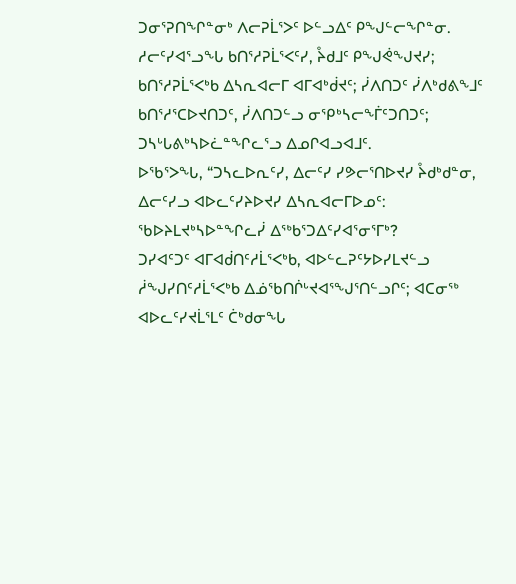ᑐᓂᕐᕈᑎᖏᓐᓂᒃ ᐱᓕᕈᒫᕐᐳᑦ ᐅᓪᓗᐃᑦ ᑭᖑᓪᓕᖏᓐᓂ.
ᓱᓕᑦᓯᐊᕐᓗᖓ ᑲᑎᕐᓱᕈᒫᕐᐸᑦᓯ, ᔧᑯᒧᑦ ᑭᖑᕚᖑᔪᓯ; ᑲᑎᕐᓱᕈᒫᕐᐸᒃᑲ ᐃᓴᕆᐊᓕᒥ ᐊᒥᐊᒃᑰᔪᑦ; ᓰᐱᑎᑐᑦ ᓰᐱᒃᑯᕕᖕᒧᑦ ᑲᑎᕐᓱᕐᑕᐅᔪᑎᑐᑦ, ᓰᐱᑎᑐᓪᓗ ᓂᕿᒃᓴᓕᖕᒦᑦᑐᑎᑐᑦ; ᑐᓴᒡᒐᕕᒃᓴᐅᓛᓐᖏᓚᕐᓗ ᐃᓄᒋᐊᓗᐊᒧᑦ.
ᐅᖃᕐᐳᖓ, “ᑐᓴᓚᐅᕆᑦᓯ, ᐃᓕᑦᓯ ᓯᕗᓕᕐᑎᐅᔪᓯ ᔧᑯᒃᑯᓐᓂ, ᐃᓕᑦᓯᓗ ᐊᐅᓚᑦᓯᔨᐅᔪᓯ ᐃᓴᕆᐊᓕᒥᐅᓄᑦ: ᖃᐅᔨᒪᔪᒃᓴᐅᓐᖏᓚᓰ ᐃᖅᑲᕐᑐᐃᑦᓯᐊᕐᓂᕐᒥᒃ?
ᑐᓯᐊᑦᑐᑦ ᐊᒥᐊᑰᑎᑦᓱᒫᕐᐸᒃᑲ, ᐊᐅᓪᓚᕈᑦᔭᐅᓯᒪᔪᓪᓗ ᓲᖑᓯᑎᑦᓱᒫᕐᐸᒃᑲ ᐃᓅᖃᑎᒌᒡᔪᐊᕐᖑᕐᑎᓪᓗᒋᑦ; ᐊᑕᓂᖅ ᐊᐅᓚᑦᓯᔪᒫᕐᒪᑦ ᑖᒃᑯᓂᖓ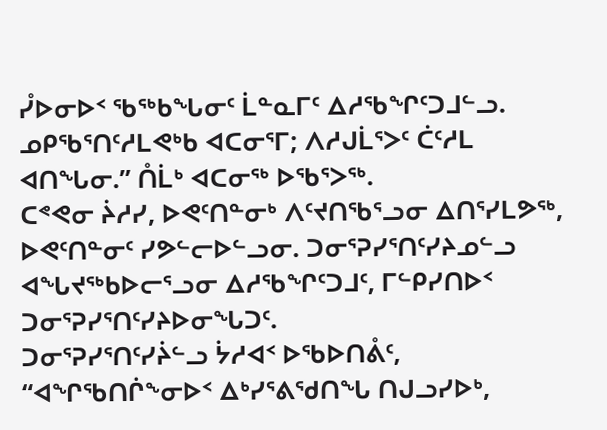ᓮᐅᓂᐅᑉ ᖃᖅᑲᖓᓂᑦ ᒫᓐᓇᒥᑦ ᐃᓱᖃᖏᑦᑐᒧᓪᓗ.
ᓄᑭᖃᕐᑎᑦᓱᒪᕙᒃᑲ ᐊᑕᓂᕐᒥ; ᐱᓱᒍᒫᕐᐳᑦ ᑖᑦᓱᒪ ᐊᑎᖓᓂ.” ᑍᒫᒃ ᐊᑕᓂᖅ ᐅᖃᕐᐳᖅ.
ᑕᕝᕙᓂ ᔩᓱᓯ, ᐅᕙᑦᑎᓐᓂᒃ ᐱᑦᔪᑎᖃᕐᓗᓂ ᐃᑎᕐᓯᒪᕗᖅ, ᐅᕙᑦᑎᓐᓂᑦ ᓯᕗᓪᓕᐅᓪᓗᓂ. ᑐᓂᕐᕈᓯᕐᑎᑦᓯᔨᓄᓪᓗ ᐊᖓᔪᖅᑲᐅᓕᕐᓗᓂ ᐃᓱᖃᖏᑦᑐᒧᑦ, ᒥᓪᑭᓯᑎᐅᑉ ᑐᓂᕐᕈᓯᕐᑎᑦᓯᔨᐅᓂᖓᑐᑦ.
ᑐᓂᕐᕈᓯᕐᑎᑦᓯᔩᓪᓗ ᔮᓱᐊᑉ ᐅᖃᐅᑎᕔᑦ, “ᐊᖏᖃᑎᒌᖕᓂᐅᑉ ᐃᒃᓯᕐᕕᖁᑎᖓ ᑎᒍᓗᓯᐅᒃ,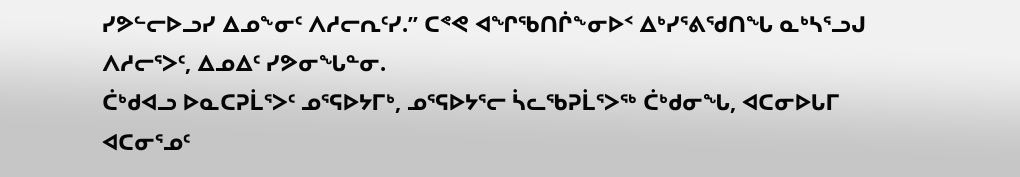ᓯᕗᓪᓕᐅᓗᓯ ᐃᓄᖕᓂᑦ ᐱᓱᓕᕆᑦᓯ.” ᑕᕝᕙ ᐊᖏᖃᑎᒌᖕᓂᐅᑉ ᐃᒃᓯᕐᕕᖁᑎᖓ ᓇᒃᓴᕐᓗᒍ ᐱᓱᓕᕐᐳᑦ, ᐃᓄᐃᑦ ᓯᕗᓂᖓᓐᓂ.
ᑖᒃᑯᐊᓗ ᐅᓇᑕᕈᒫᕐᐳᑦ ᓄᕐᕋᐅᔭᒥᒃ, ᓄᕐᕋᐅᔭᕐᓕ ᓵᓚᖃᕈᒫᕐᐳᖅ ᑖᒃᑯᓂᖓ, ᐊᑕᓂᐅᒐᒥ ᐊᑕᓂᕐᓄᑦ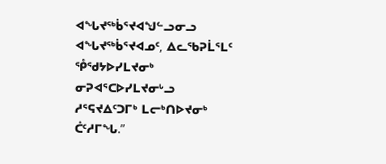ᐊᖓᔪᖅᑳᕐᔪᐊᖑᓪᓗᓂᓗ ᐊᖓᔪᖅᑳᕐᔪᐊᓄᑦ, ᐃᓚᖃᕈᒫᕐᒪᑦ ᕾᖁᔭᐅᓯᒪᔪᓂᒃ ᓂᕈᐊᕐᑕᐅᓯᒪᔪᓂᒡᓗ ᓱᕐᕋᔪᐃᑦᑐᒥᒃ ᒪᓕᒃᑎᐅᔪᓂᒃ ᑖᑦᓱᒥᖓ.”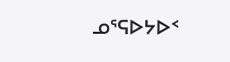ᓄᕐᕋᐅᔭᐅᑉ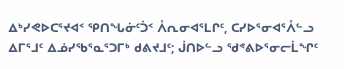ᐃᒃᓯᕙᐅᑕᕐᔪᐊᑉ ᕿᑎᖓᓃᑦᑑᑉ ᐰᕆᓂᐊᕐᒪᒋᑦ, ᑕᓯᐅᕐᓂᐊᕐᐰᓪᓗ ᐃᒥᕐᒧᑦ ᐃᓅᓯᖃᕐᓇᕐᑐᒥᒃ ᑯᕕᔪᒧᑦ; ᒎᑎᐅᓪᓗ ᖁᕝᕕᐅᕐᓂᓕᒫᖏᑦ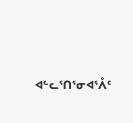ᐊᓪᓚᕐᑎᕐᓂᐊᕐᐰᑦ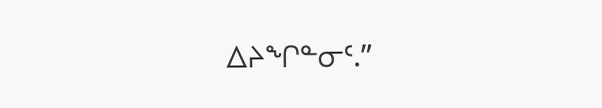ᐃᔨᖏᓐᓂᑦ.”